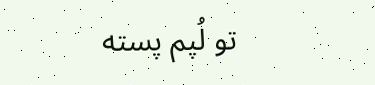تو لُپم پسته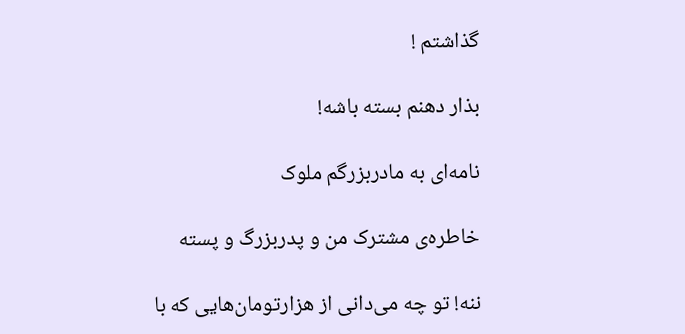گذاشتم !

بذار دهنم بسته باشه!

نامه‌ای به مادربزرگم ملوک

خاطره‌ی مشترک من و پدربزرگ و پسته

ننه! تو چه می‌دانی از هزارتومان‌هایی که با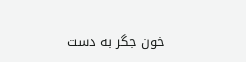خون جگر به دست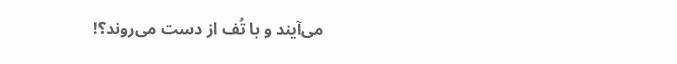می‌آیند و با تُف از دست می‌روند؟!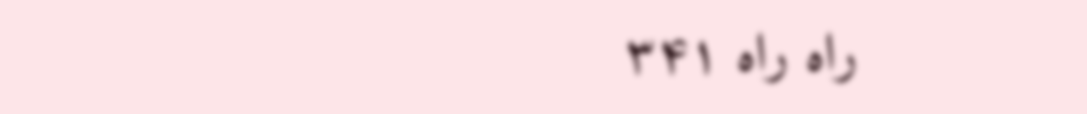راه راه ۳۴۱